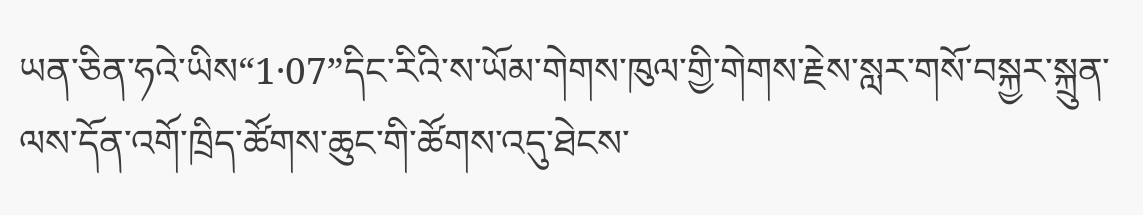ཡན་ཅིན་ཧའེ་ཡིས“1·07”དིང་རིའི་ས་ཡོམ་གེགས་ཁུལ་གྱི་གེགས་རྗེས་སླར་གསོ་བསྐྱར་སྐྲུན་ལས་དོན་འགོ་ཁྲིད་ཚོགས་ཆུང་གི་ཚོགས་འདུ་ཐེངས་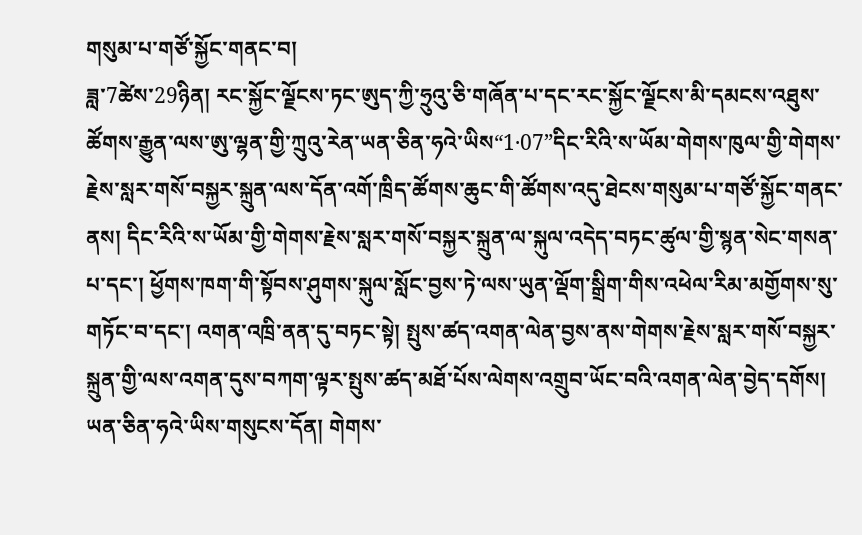གསུམ་པ་གཙོ་སྐྱོང་གནང་བ།
ཟླ་7ཚེས་29ཉིན། རང་སྐྱོང་ལྗོངས་ཏང་ཨུད་ཀྱི་ཧྲུའུ་ཅི་གཞོན་པ་དང་རང་སྐྱོང་ལྗོངས་མི་དམངས་འཐུས་ཚོགས་རྒྱུན་ལས་ཨུ་ལྷན་གྱི་ཀྲུའུ་རེན་ཡན་ཅིན་ཧའེ་ཡིས“1·07”དིང་རིའི་ས་ཡོམ་གེགས་ཁུལ་གྱི་གེགས་རྗེས་སླར་གསོ་བསྐྱར་སྐྲུན་ལས་དོན་འགོ་ཁྲིད་ཚོགས་ཆུང་གི་ཚོགས་འདུ་ཐེངས་གསུམ་པ་གཙོ་སྐྱོང་གནང་ནས། དིང་རིའི་ས་ཡོམ་གྱི་གེགས་རྗེས་སླར་གསོ་བསྐྱར་སྐྲུན་ལ་སྐུལ་འདེད་བཏང་ཚུལ་གྱི་སྙན་སེང་གསན་པ་དང་། ཕྱོགས་ཁག་གི་སྟོབས་ཤུགས་སྐུལ་སློང་བྱས་ཏེ་ལས་ཡུན་ལྡོག་སྒྲིག་གིས་འཕེལ་རིམ་མགྱོགས་སུ་གཏོང་བ་དང་། འགན་འཁྲི་ནན་དུ་བཏང་སྟེ། སྤུས་ཚད་འགན་ལེན་བྱས་ནས་གེགས་རྗེས་སླར་གསོ་བསྐྱར་སྐྲུན་གྱི་ལས་འགན་དུས་བཀག་ལྟར་སྤུས་ཚད་མཐོ་པོས་ལེགས་འགྲུབ་ཡོང་བའི་འགན་ལེན་བྱེད་དགོས།
ཡན་ཅིན་ཧའེ་ཡིས་གསུངས་དོན། གེགས་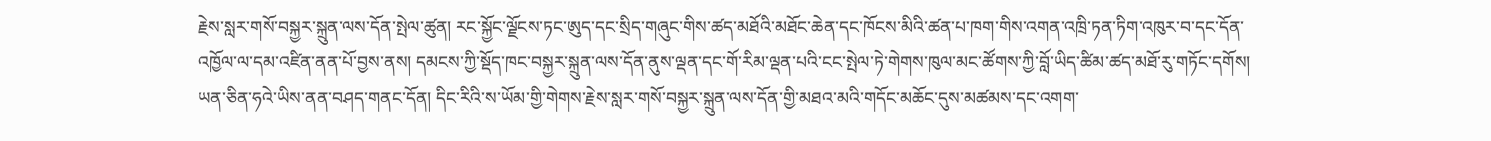རྗེས་སླར་གསོ་བསྐྱར་སྐྲུན་ལས་དོན་སྤེལ་ཚུན། རང་སྐྱོང་ལྗོངས་ཏང་ཨུད་དང་སྲིད་གཞུང་གིས་ཚད་མཐོའི་མཐོང་ཆེན་དང་ཁོངས་མིའི་ཚན་པ་ཁག་གིས་འགན་འཁྲི་ཏན་ཏིག་འཁུར་བ་དང་དོན་འཁྱོལ་ལ་དམ་འཛིན་ནན་པོ་བྱས་ནས། དམངས་ཀྱི་སྡོད་ཁང་བསྐྱར་སྐྲུན་ལས་དོན་ནུས་ལྡན་དང་གོ་རིམ་ལྡན་པའི་ངང་སྤེལ་ཏེ་གེགས་ཁུལ་མང་ཚོགས་ཀྱི་བློ་ཡིད་ཚིམ་ཚད་མཐོ་རུ་གཏོང་དགོས།
ཡན་ཅིན་ཧའེ་ཡིས་ནན་བཤད་གནང་དོན། དིང་རིའི་ས་ཡོམ་གྱི་གེགས་རྗེས་སླར་གསོ་བསྐྱར་སྐྲུན་ལས་དོན་གྱི་མཐའ་མའི་གདོང་མཆོང་དུས་མཚམས་དང་འགག་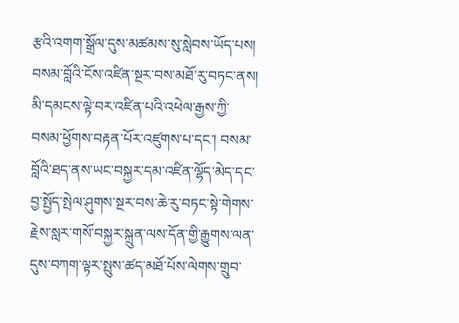རྩའི་འགག་སྒྲོལ་དུས་མཚམས་སུ་སླེབས་ཡོད་པས། བསམ་བློའི་ངོས་འཛིན་སྔར་བས་མཐོ་རུ་བཏང་ནས། མི་དམངས་ལྟེ་བར་འཛིན་པའི་འཕེལ་རྒྱས་ཀྱི་བསམ་ཕྱོགས་བརྟན་པོར་འཛུགས་པ་དང་། བསམ་བློའི་ཐད་ནས་ཡང་བསྐྱར་དམ་འཛིན་ལྷོད་མེད་དང་བྱ་སྤྱོད་སྤེལ་ཤུགས་སྔར་བས་ཆེ་རུ་བཏང་སྟེ་གེགས་རྗེས་སླར་གསོ་བསྐྱར་སྐྲུན་ལས་དོན་གྱི་རྒྱུགས་ལན་དུས་བཀག་ལྟར་སྤུས་ཚད་མཐོ་པོས་ལེགས་གྲུབ་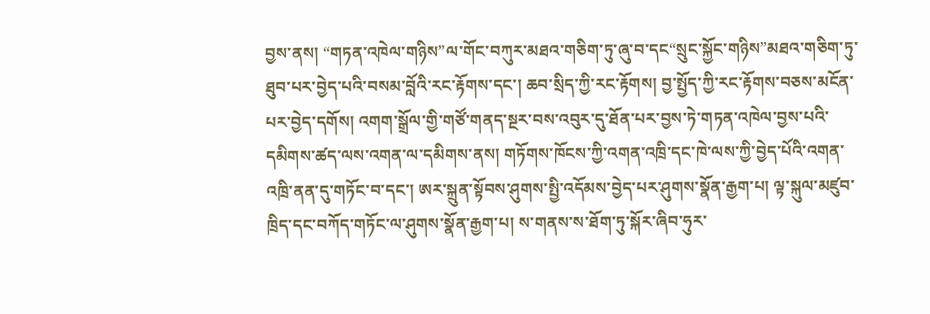བྱས་ནས། “གཏན་འཁེལ་གཉིས”ལ་གོང་བཀུར་མཐའ་གཅིག་ཏུ་ཞུ་བ་དང“སྲུང་སྐྱོང་གཉིས”མཐའ་གཅིག་ཏུ་ཐུབ་པར་བྱེད་པའི་བསམ་བློའི་རང་རྟོགས་དང་། ཆབ་སྲིད་ཀྱི་རང་རྟོགས། བྱ་སྤྱོད་ཀྱི་རང་རྟོགས་བཅས་མངོན་པར་བྱེད་དགོས། འགག་སྒྲོལ་གྱི་གཙོ་གནད་སྔར་བས་འབུར་དུ་ཐོན་པར་བྱས་ཏེ་གཏན་འཁེལ་བྱས་པའི་དམིགས་ཚད་ལས་འགན་ལ་དམིགས་ནས། གཏོགས་ཁོངས་ཀྱི་འགན་འཁྲི་དང་ཁེ་ལས་ཀྱི་བྱེད་པོའི་འགན་འཁྲི་ནན་དུ་གཏོང་བ་དང་། ཨར་སྐྲུན་སྟོབས་ཤུགས་སྤྱི་འདོམས་བྱེད་པར་ཤུགས་སྣོན་རྒྱག་པ། ལྟ་སྐུལ་མཛུབ་ཁྲིད་དང་བཀོད་གཏོང་ལ་ཤུགས་སྣོན་རྒྱག་པ། ས་གནས་ས་ཐོག་ཏུ་སྐོར་ཞིབ་ཧུར་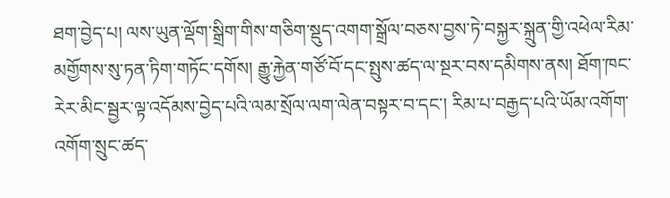ཐག་བྱེད་པ། ལས་ཡུན་ལྡོག་སྒྲིག་གིས་གཅིག་སྡུད་འགག་སྒྲོལ་བཅས་བྱས་ཏེ་བསྐྱར་སྐྲུན་གྱི་འཕེལ་རིམ་མགྱོགས་སུ་ཏན་ཏིག་གཏོང་དགོས། རྒྱུ་རྐྱེན་གཙོ་བོ་དང་སྤུས་ཚད་ལ་སྔར་བས་དམིགས་ནས། ཐོག་ཁང་རེར་མིང་སྦྱར་ལྟ་འདོམས་བྱེད་པའི་ལམ་སྲོལ་ལག་ལེན་བསྟར་བ་དང་། རིམ་པ་བརྒྱད་པའི་ཡོམ་འགོག་འགོག་སྲུང་ཚད་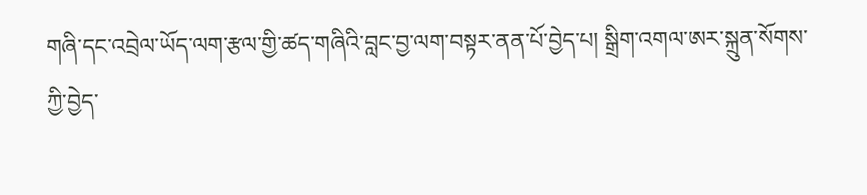གཞི་དང་འབྲེལ་ཡོད་ལག་རྩལ་གྱི་ཚད་གཞིའི་བླང་བྱ་ལག་བསྟར་ནན་པོ་བྱེད་པ། སྒྲིག་འགལ་ཨར་སྐྲུན་སོགས་ཀྱི་བྱེད་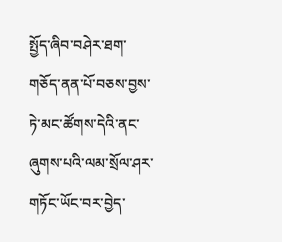སྤྱོད་ཞིབ་བཤེར་ཐག་གཅོད་ནན་པོ་བཅས་བྱས་ཏེ་མང་ཚོགས་དེའི་ནང་ཞུགས་པའི་ལམ་སྲོལ་ཤར་གཏོང་ཡོང་བར་བྱེད་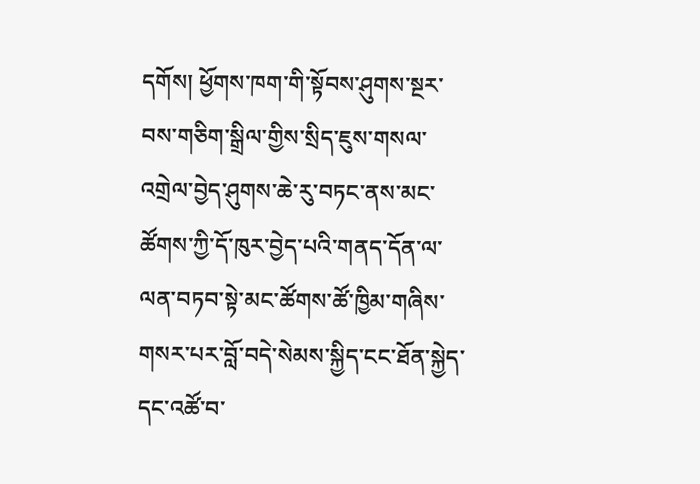དགོས། ཕྱོགས་ཁག་གི་སྟོབས་ཤུགས་སྔར་བས་གཅིག་སྒྲིལ་གྱིས་སྲིད་ཇུས་གསལ་འགྲེལ་བྱེད་ཤུགས་ཆེ་རུ་བཏང་ནས་མང་ཚོགས་ཀྱི་དོ་ཁུར་བྱེད་པའི་གནད་དོན་ལ་ལན་བཏབ་སྟེ་མང་ཚོགས་ཚོ་ཁྱིམ་གཞིས་གསར་པར་བློ་བདེ་སེམས་སྐྱིད་ངང་ཐོན་སྐྱེད་དང་འཚོ་བ་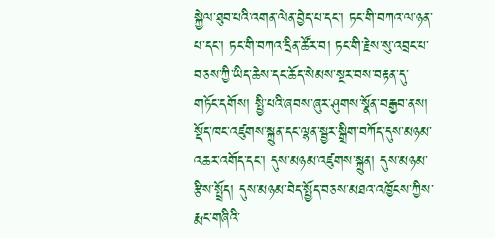སྐྱེལ་ཐུབ་པའི་འགན་ལེན་བྱེད་པ་དང་། ཏང་གི་བཀའ་ལ་ཉན་པ་དང་། ཏང་གི་བཀའ་དྲིན་ཚོར་བ། ཏང་གི་རྗེས་སུ་འབྲང་པ་བཅས་ཀྱི་ཡིད་ཆེས་དང་ཆོད་སེམས་སྔར་བས་བརྟན་དུ་གཏོང་དགོས། སྤྱི་པའི་ཞབས་ཞུར་ཤུགས་སྣོན་བརྒྱབ་ནས། སྡོད་ཁང་འཛུགས་སྐྲུན་དང་ལྷན་སྦྱར་སྒྲིག་བཀོད་དུས་མཉམ་འཆར་འགོད་དང་། དུས་མཉམ་འཛུགས་སྐྲུན། དུས་མཉམ་རྩིས་སྤྲོད། དུས་མཉམ་བེད་སྤྱོད་བཅས་མཐའ་འཁྱོངས་ཀྱིས་རྨང་གཞིའི་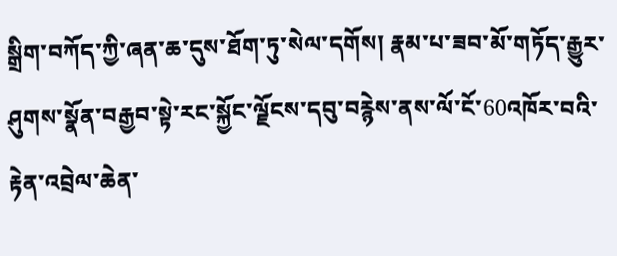སྒྲིག་བཀོད་ཀྱི་ཞན་ཆ་དུས་ཐོག་ཏུ་སེལ་དགོས། རྣམ་པ་ཟབ་མོ་གཏོད་རྒྱུར་ཤུགས་སྣོན་བརྒྱབ་སྟེ་རང་སྐྱོང་ལྗོངས་དབུ་བརྙེས་ནས་ལོ་ངོ་60འཁོར་བའི་རྟེན་འབྲེལ་ཆེན་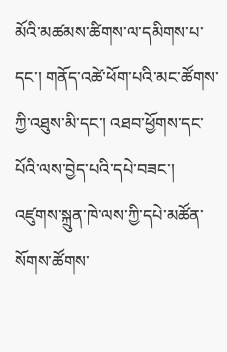མོའི་མཚམས་ཚིགས་ལ་དམིགས་པ་དང་། གནོད་འཚེ་ཕོག་པའི་མང་ཚོགས་ཀྱི་འཐུས་མི་དང་། འཐབ་ཕྱོགས་དང་པོའི་ལས་བྱེད་པའི་དཔེ་བཟང་། འཛུགས་སྐྲུན་ཁེ་ལས་ཀྱི་དཔེ་མཚོན་སོགས་ཚོགས་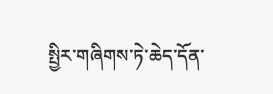སྤྱིར་གཞིགས་ཏེ་ཆེད་དོན་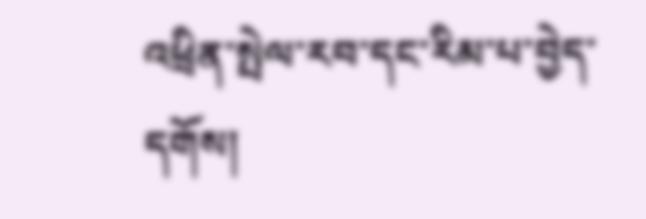འཕྲིན་སྤེལ་རབ་དང་རིམ་པ་བྱེད་དགོས།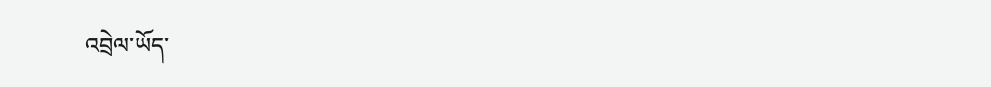འབྲེལ་ཡོད་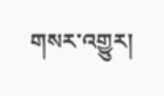གསར་འགྱུར།